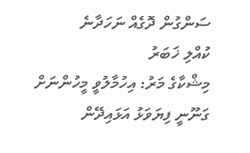ސަންގުން ދޮގެއް ނަހަދާނެ
ކުއްލި ޚަބަރު
މިޝްކާގެ މަރު: އިހުމާލުވީ މީހުންނަށް ގަނޫނީ ފިޔަވަޅު އަޅައިދޭން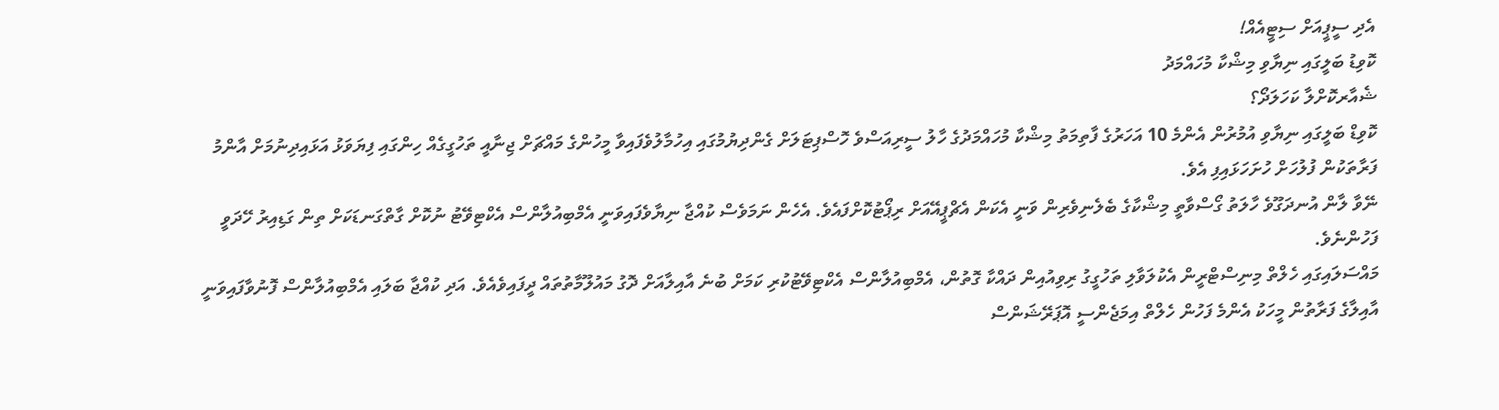އެދި ސީޕީއަށް ސިޓީއެއް!
ކޮވިޑު ބަލީގައި ނިޔާވި މިޝްކާ މުހައްމަދު
ޝެއާރކޮށްލާ ކަހަލަދޯ؟
ކޮވިޑް ބަލީގައި ނިޔާވި އުމުރުން އެންމެ 10 އަހަރުގެ ފާތިމަތު މިޝްކާ މުހައްމަދުގެ ހާލު ސީރިއަސްވެ ހޮސްޕިޓަލަށް ގެންދިޔުމުގައި އިހުމާލުވެފައިވާ މީހުންގެ މައްޗަށް ޖިނާއީ ތަހުގީގެއް ހިންގައި ފިޔަވަޅު އަޅައިދިނުމަށް އާންމު ފަރާތަކުން ފުލުހަށް ހުށަހަޅައިފި އެވެ.
ނޭވާ ލާން އުނދަގޫވެ ހާލަތު ގޯސްވާތީ މިޝްކާގެ ބެލެނިވެރިން ވަނީ އެކަން އެޗްޕީއޭއަށް ރިޕޯޓުކޮށްފައެވެ. އެހެން ނަމަވެސް ކުއްޖާ ނިޔާވެފައިވަނީ އެމްބިއުލާންސް އެކްޓިވޭޓު ނުކޮށް ގާތްގަނޑަކަށް ތިން ގަޑިއިރު ހޭދަވީ ފަހުންނެވެ.
މައްސަލައިގައި ހެލްތް މިނިސްޓްރީން އެކުލަވާލި ތަހުގީގު ރިވިއުއިން ދައްކާ ގޮތުން، އެމްބިއުލާންސް އެކްޓިވޭޓުކުރި ކަމަށް ބުނެ އާއިލާއަށް ދޮގު މައުލޫމާތުތައް ދީފައިވެއެވެ. އަދި ކުއްޖާ ބަލައި އެމްބިއުލާންސް ފޮނުވާފައިވަނީ އާއިލާގެ ފަރާތުން މީހަކު އެންމެ ފަހުން ހެލްތް އިމަޖެންސީ އޮޕަރޭޝަންސް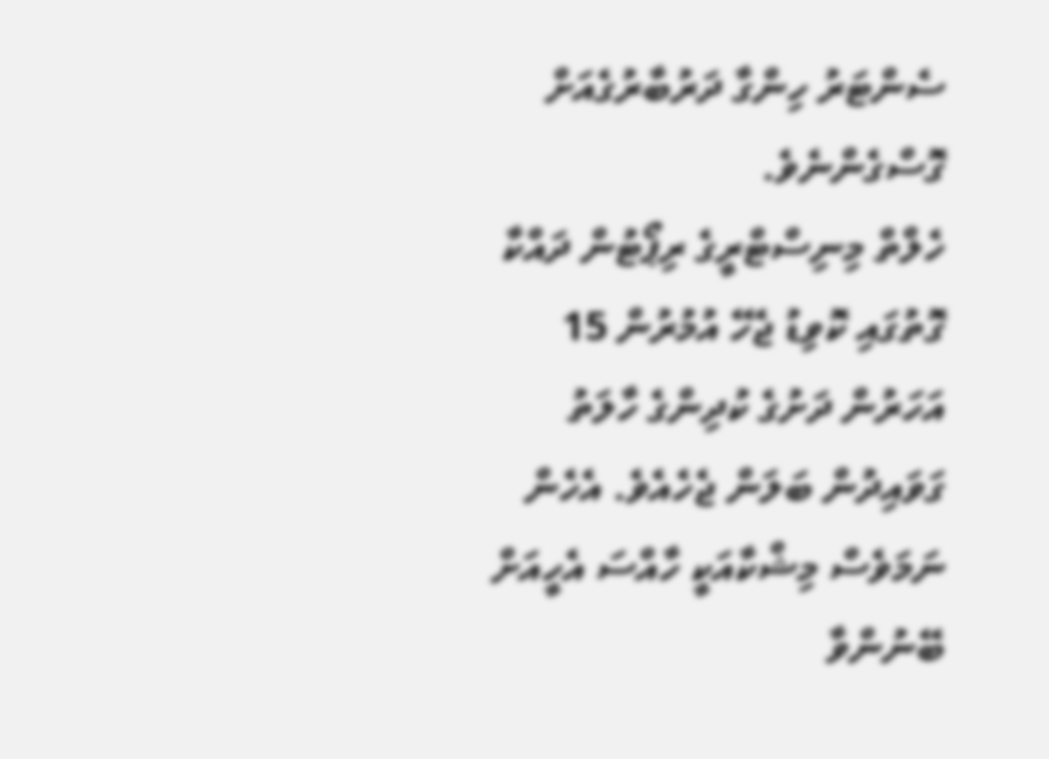ސެންޓަރު ހިންގާ ދަރުބާރުގެއަށް ގޮސްގެންނެވެ.
ހެލްތް މިނިސްޓްރީގެ ރިޕޯޓުން ދައްކާ ގޮތުގައި ކޮވިޑު ޖެހޭ އުމުރުން 15 އަހަރުން ދަށުގެ ކުދިންގެ ހާލަތު ގަވައިދުން ބަލަން ޖެހެއެވެ. އެހެން ނަމަވެސް މިޝްކާއަކީ ހާއްސަ އެހީއަށް ބޭނުންވާ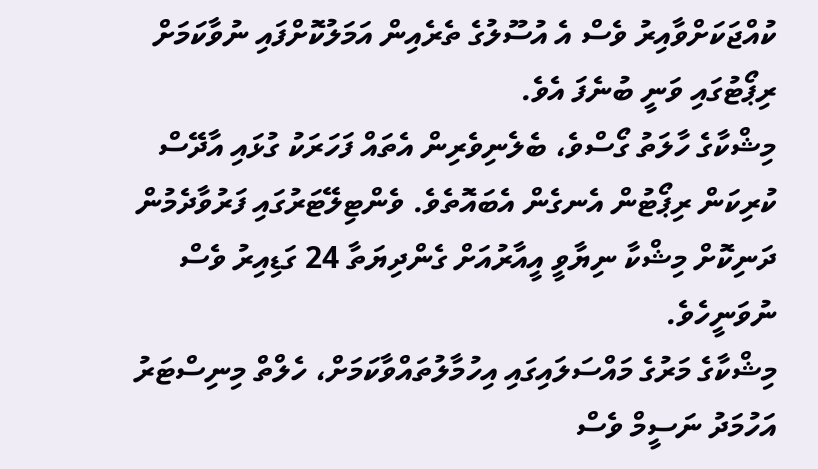ކުއްޖަކަށްވާއިރު ވެސް އެ އުސޫލުގެ ތެރެއިން އަމަލުކޮށްފައި ނުވާކަމަށް ރިޕޯޓުގައި ވަނީ ބުނެފަ އެވެ.
މިޝްކާގެ ހާލަތު ގޯސްވެ، ބެލެނިވެރިން އެތައް ފަހަރަކު ގުޅައި އާދޭސް ކުރިކަން ރިޕޯޓުން އެނގެން އެބައޮތެވެ. ވެންޓިލޭޓަރުގައި ފަރުވާދެމުން ދަނިކޮށް މިޝްކާ ނިޔާވީ އީއާރުއަށް ގެންދިޔަތާ 24 ގަޑިއިރު ވެސް ނުވަނީހެވެ.
މިޝްކާގެ މަރުގެ މައްސަލައިގައި އިހުމާލުތައްވާކަމަށް، ހެލްތް މިނިސްޓަރު އަހުމަދު ނަސީމް ވެސް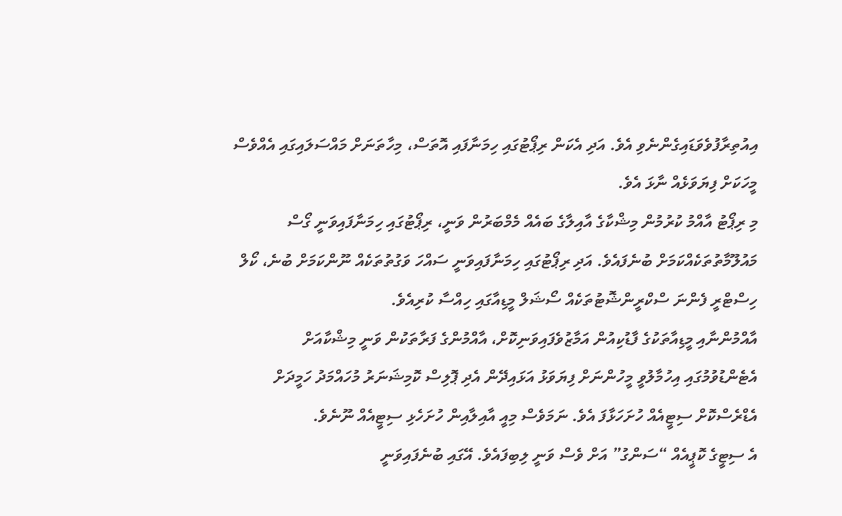އިއުތިރާފުވެވަޑައިގެންނެވި އެވެ. އަދި އެކަން ރިޕޯޓުގައި ހިމަނާފައި އޮތަސް، މިހާތަނަށް މައްސަލައިގައި އެއްވެސް މީހަކަށް ފިޔަވަޅެއް ނާޅަ އެވެ.
މި ރިޕޯޓު އާއްމު ކުރުމުން މިޝްކާގެ އާއިލާގެ ބައެއް މެމްބަރުން ވަނީ، ރިޕޯޓުގައި ހިމަނާފައިވަނީ ގޯސް މައުލޫމާތުތަކެއްކަމަށް ބުނެފައެވެ. އަދި ރިޕޯޓުގައި ހިމަނާފައިވަނީ ސައްހަ ވަގުތުތަކެއް ނޫންކަމަށް ބުނެ، ކޯލް ހިސްޓްރީ ފެންނަ ސްކްރީންޝޮޓުތަކެއް ސޯޝަލް މީޑިއާގައި ހިއްސާ ކުރިއެވެ.
އާއްމުންނާއި މީޑިއާތަކުގެ ފާޑުކިއުން އަމާޒުވެފައިވަނިކޮށް، އާއްމުންގެ ފަރާތަކުން ވަނީ މިޝްކާއަށް އެޓެންޑުވުމުގައި އިހުމާލުވީ މީހުންނަށް ފިޔަވަޅު އަޅައިދޭން އެދި ޕޮލިސް ކޮމިޝަނަރު މުހައްމަދު ހަމީދަށް އެޑްރެސްކޮށް ސިޓީއެއް ހުށަހަޅާފަ އެވެ. ނަމަވެސް މިއީ އާއިލާއިން ހުށަހެޅި ސިޓީއެއް ނޫނެވެ.
އެ ސިޓީގެ ކޮޕީއެއް “ސަންގު” އަށް ވެސް ވަނީ ލިބިފައެވެ. އޭގައި ބުނެފައިވަނީ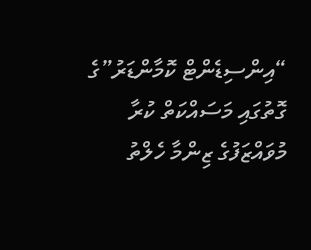“އިންސިޑެންޓް ކޮމާންޑަރު”ގެ ގޮތުގައި މަސައްކަތް ކުރާ މުވައްޒަފުގެ ޒިންމާ ހެލްތު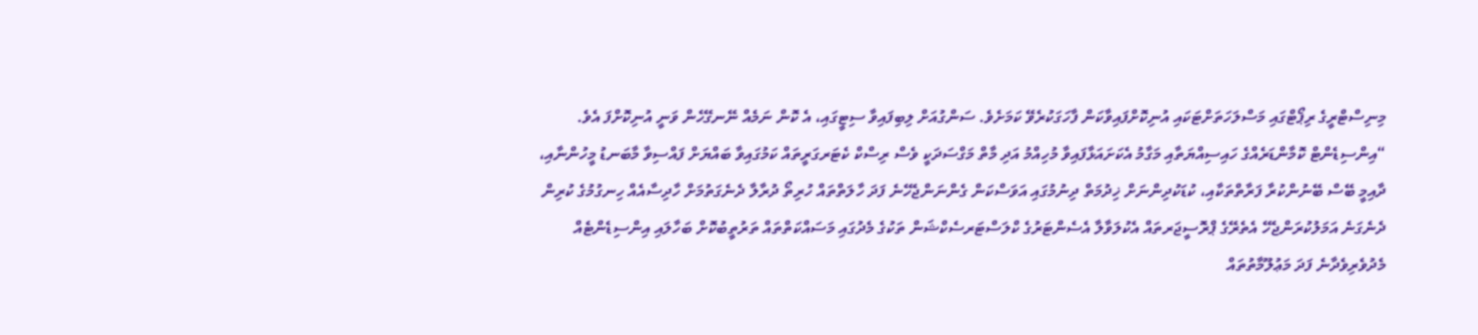މިނިސްޓްރީގެ ރިޕޯޓްގައި މަސްލަހަތަށްޓަކައި އުނިކޮށްފައިވާކަން ފާހަގަކުރެވޭ ކަމަށެވެ. ސަންގުއަށް ލިބިފައިވާ ސިޓީގައި، އެ ކޮން ނަމެއް ނޭނގޭހެން ވަނީ އުނިކޮށްފަ އެވެ.
“އިންސިޑެންޓް ކޮމާންޑަރެއްގެ ހައިސިއްޔަތާއި މަގާމު އެކަށައަޅާފައިވާ މުހިއްމު އަދި މާތް މަގްސަދަކީ ވެސް ރިސްކް ކެޓަރގަރީތައް ކަމުގައިވާ ބައްޔަށް ފައްސިވާ މާބަނޑު މީހުންނާއި، ދާއިމީ ބޭސް ބޭނުންކުރާ ފަރާތްތަކާއި، ކުޑަކުދިންނަށް ޚިދުމަތް ދިނުމުގައި އަވަސްކަން ގެންނަންޖެހޭނެ ފަދަ ހާލަތްތައް ހުރިތޯ ދުރާލާ ދެނެގަތުމަށް ހާދިސާއެއް ހިނގުމުގެ ކުރިން ދެނެގަނެ އަމަލުކުރަންޖެހޭ އެތެރޭގެ ޕްރޮސީޖަރތައް އެކުލަވާލާ އެސެންޓަރުގެ ކްލަސްޓަރސެކްޝަން ތަކުގެ މެދުގައި މަސައްކަތްތައް ތަރުތީބުކޮށް ބަހާލައި އިންސިޑެންޓެއް މެދުވެރިވެދާނެ ފަދަ މަޢުލޫމާތުތައް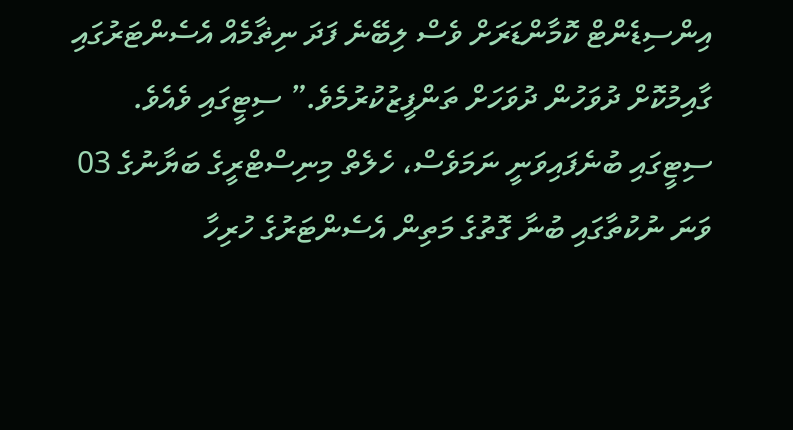އިންސިޑެންޓް ކޮމާންޑަރަށް ވެސް ލިބޭނެ ފަދަ ނިޡާމެއް އެސެންޓަރުގައި ގާއިމުކޮށް ދުވަހުން ދުވަހަށް ތަންފީޒުކުރުމެވެ.” ސިޓީގައި ވެއެވެ.
ސިޓީގައި ބުނެފައިވަނީ ނަމަވެސް، ހެލެތް މިނިސްޓްރީގެ ބަޔާނުގެ 03 ވަނަ ނުކުތާގައި ބުނާ ގޮތުގެ މަތިން އެސެންޓަރުގެ ހުރިހާ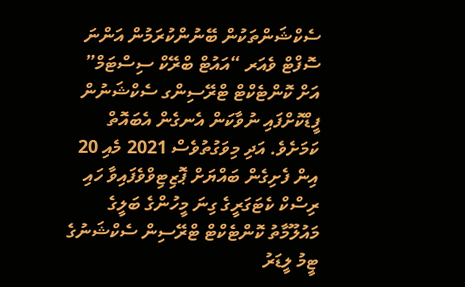ސެކްޝަންތަކުން ބޭނުންކުރަމުން އަންނަ ސޮފްޓް ވެއަރ “އައުޓް ބްރޭކް ސިސްޓަމް” އަށް ކޮންޓެކްޓް ޓްރޭސިންގ ސެކްޝަނުން ފީޑްކޮށްފައި ނުވާކަން އެނގެން އެބައޮތް ކަމަށެވެ. އަދި މިވަގުތުވެސް 2021 މެއި 20 އިން ފެށިގެން ބައްޔަށް ޕޮޒިޓިވްވެފައިވާ ހައި ރިސްކް ކެޓަގަރީގެ ގިނަ މީހުންގެ ބަލީގެ މައުލޫމާތު ކޮންޓެކްޓް ޓްރޭސިން ސެކްޝަނުގެ ޓީމު ލީޑަރު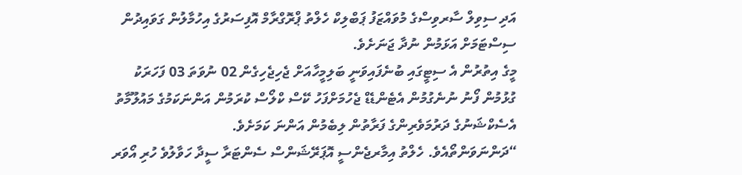އަދި ސިވިލް ސާރވިސްގެ މުވައްޒަފު ޕަބްލިކް ހެލްތު ޕްރޮގްރާމް އޮފިސަރުގެ އިހުމާލުން ގަވައިދުން ސިސްޓަމަށް އަޅަމުން ނުދާ ޖަނަށެވެ.
މީގެ އިތުރުން އެ ސިޓީގައި ބުނެފައިވަނީ ބަލިމީހާއަށް ޖެހިޖެހިގެން 02 ނުވަތަ 03 ފަހަރަކު ގުޅުމުން ފޯނު ނުނެގުމުން އެޓެންޑެޑް ޖެހުމަށްފަހު ކޭސް ކްލޯސް ކުރަމުން އަންނަކަމުގެ މައުލޫމާތު އެސެކްޝަނުގެ ދަރުމަވެރިންގެ ފަރާތުން ލިބެމުން އަންނަ ކަމަށެވެ.
“ދަންނަވަންތޯއެވެ. ހެލްތު އިމާރޖެންސީ އޮޕަރޭޝަންސް ސެންޓަރާ ސީދާ ހަވާލުވެ ހުރި އޯވަރ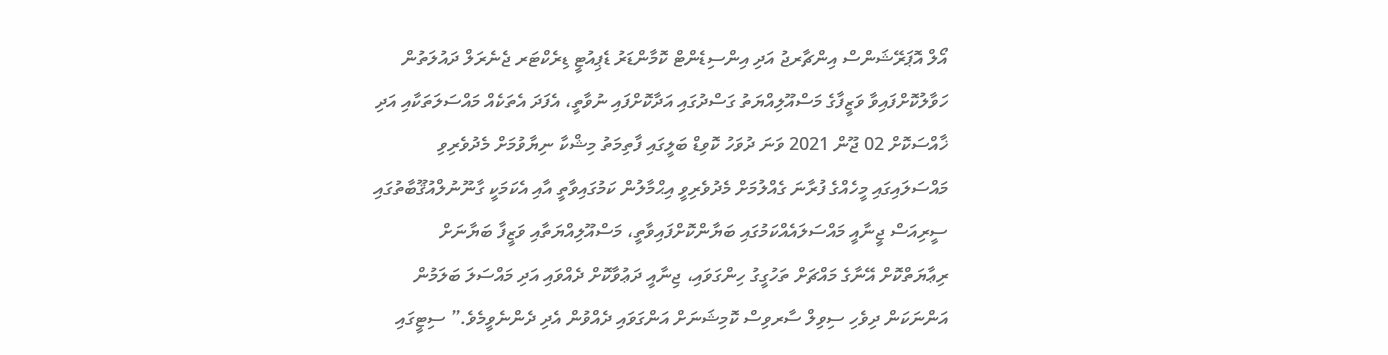އޯލް އޮޕަރޭޝަންސް އިންޗާރޖު އަދި އިންސިޑެންޓް ކޮމާންޑަރު ޑެޕިއުޓީ ޑިރެކްޓަރ ޖެނެރަލް ދައުލަތުން ހަވާލުކޮށްފައިވާ ވަޒީފާގެ މަސްއޫލިއްޔަތު ގަސްދުގައި އަދާކޮށްފައި ނުވާތީ، އެފަދަ އެތަކެއް މައްސަލަތަކާއި އަދި ޚާއްސަކޮށް 02 ޖޫން 2021 ވަނަ ދުވަހު ކޮވިޑް ބަލީގައި ފާތިމަތު މިޝްކާ ނިޔާވުމަށް މެދުވެރިވި މައްސަލައިގައި މީހެއްގެ ފުރާނަ ގެއްލުމަށް މެދުވެރިވީ އިޙްމާލުން ކަމުގައިވާތީ އާއި އެކަމަކީ ގާނޫނުލްއުޤޫބާތުގައި ސީރިއަސް ޖީނާއީ މައްސަލައެއްކަމުގައި ބަޔާންކޮށްފައިވާތީ، މަސްއޫލިއްޔަތާއި ވަޒީފާ ބަޔާނަށް ރިޢާޔަތްކޮށް އޭނާގެ މައްޗަށް ތަހުގީގު ހިންގަވައި، ޖިނާއީ ދަޢުވާކޮށް ދެއްވައި އަދި މައްސަލަ ބަލަމުން އަންނަކަން ދިވެހި ސިވިލް ސާރވިސް ކޮމިޝަނަށް އަންގަވައި ދެއްވުން އެދި ދެންނެވީމެވެ.” ސިޓީގައި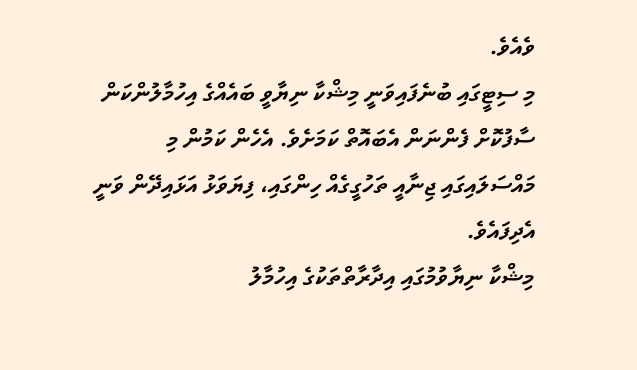ވެއެވެ.
މި ސިޓީގައި ބުނެފައިވަނީ މިޝްކާ ނިޔާވީ ބައެއްގެ އިހުމާލުންކަން ސާފުކޮށް ފެންނަން އެބައޮތް ކަމަށެވެ. އެހެން ކަމުން މި މައްސަލައިގައި ޖިނާއީ ތަހުގީގެއް ހިންގައި، ފިޔަވަޅު އަޅައިދޭން ވަނީ އެދިފައެވެ.
މިޝްކާ ނިޔާވުމުގައި އިދާރާތްތަކުގެ އިހުމާލު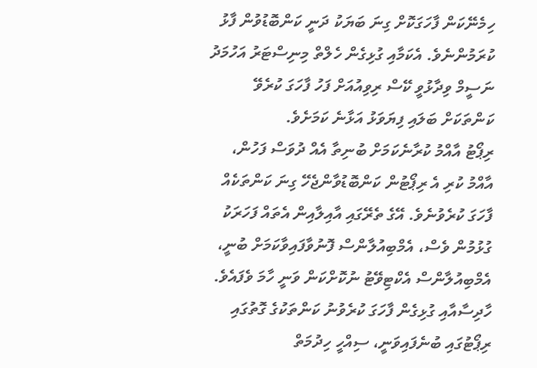ހިމެނޭކަން ފާހަގަކޮށް ގިނަ ބަޔަކު ދަނީ ކަންބޮޑުވުން ފާޅު ކުރަމުންނެވެ. އެކަމާއި ގުޅިގެން ހެލްތް މިނިސްޓަރު އަހުމަދު ނަސީމް ވިދާޅުވީ ކޭސް ރިވިއުއަށް ފަހު ފާހަގަ ކުރެވޭ ކަންތަކަށް ބަލައި ފިޔަވަޅު އަޅާނެ ކަމަށެވެ.
ރިޕޯޓު އާއްމު ކުރާނެކަމަށް ބުނިތާ އެއް ދުވަސް ފަހުން، އާއްމު ކުރި އެ ރިޕޯޓުން ކަންބޮޑުވާންޖެހޭ ގިނަ ކަންތަކެއް ފާހަގަ ކުރެވުނެވެ. އޭގެ ތެރޭގައި އާއިލާއިން އެތައް ފަހަރަކު ގުޅުމުން ވެސް، އެމްބިއުލާންސް ފޮނުވާފައިވާކަމަށް ބުނީ، އެމްބިއުލާންސް އެކްޓިވޭޓު ނުކޮށްކަން ވަނީ ހާމަ ވެފައެވެ.
ހާދިސާއާއި ގުޅިގެން ފާހަގަ ކުރެވުނު ކަންތަކުގެ ގޮތުގައި ރިޕޯޓުގައި ބުނެފައިވަނީ، ސިއްހީ ހިދުމަތް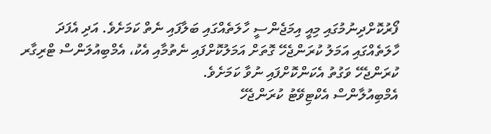ފޯރުކޮށްދިނުމުގައި މިއީ އިމަޖެންސީ ހާލަތެއްގައި ބަލާފައި ނެތް ކަމަށެވެ. އަދި އެފަދަ ހާލަތެއްގައި އަމަލު ކުރަންޖެހޭ ގޮތަށް އަމަލުކޮށްފައި ނެތުމާއި އެކު، އެމްބިއުލަންސް ޓްރިގާރ ކުރަންޖެހޭ ވަގުތު އެކަންކޮށްފައި ނުވާ ކަމަށެވެ.
އެމްބިއުލާންސް އެކްޓިވޭޓު ކުރަންޖެހޭ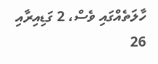ހާލަތެއްގައި ވެސް، 2 ގަޑިއިރާއި 26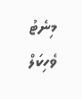މިނެޓު ވެހިކަލް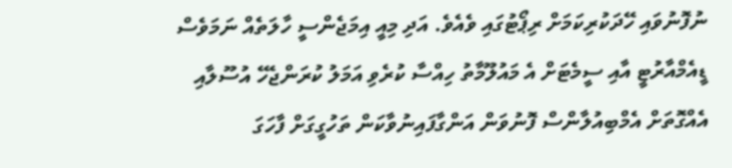ނުފޮނުވައި ހޭދަކުރިކަމަށް ރިޕޯޓުގައި ވެއެވެ. އަދި މިއީ އިމަޖެންސީ ހާލަތެއް ނަމަވެސް ޑީއެމްއާރުޓީ އާއި ސީމެޓަށް އެ މައުލޫމާތު ހިއްސާ ކުރެވި އަމަލު ކުރަންޖެހޭ އުސޫލާއި އެއްގޮތަށް އެމްބިއުލާންސް ފޮނުވަން އަންގާފައިނުވާކަން ތަހުގީގަށް ފާހަގަ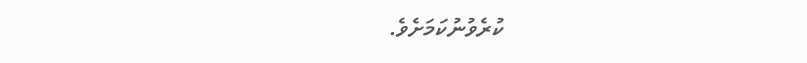ކުރެވުނުކަމަށެވެ.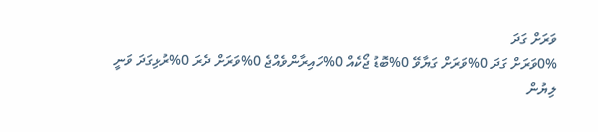ވަރަށް ގަދަ
0%ވަރަށް ގަދަ 0%ވަރަށް ގަޔާވޭ 0%ބޮޑު ޖޯކެއް 0%ހައިރާންވެއްޖެ 0%ވަރަށް ދެރަ 0%ރުޅިގަދަ ވަނީ
ލިޔުން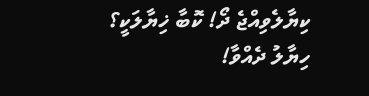ކިޔާލެވިއްޖެ ދޯ! ކޮބާ ޚިޔާލަކީ؟
ހިޔާލު ދެއްވާ!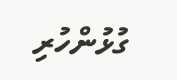ގުޅުންހުރި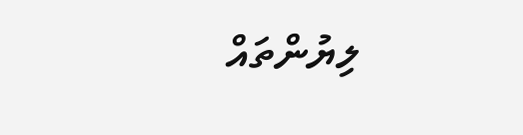ލިޔުންތައް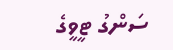ސަންގު ޓީވީގެ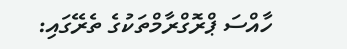ހާއްސަ ޕްރޮގްރާމްތަކުގެ ތެރޭގައި: